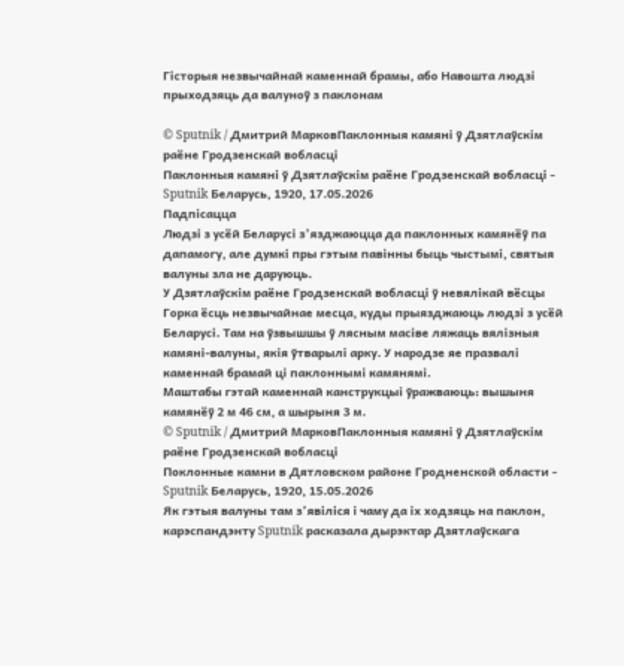Гісторыя незвычайнай каменнай брамы, або Навошта людзі прыходзяць да валуноў з паклонам

© Sputnik / Дмитрий МарковПаклонныя камяні ў Дзятлаўскім раёне Гродзенскай вобласці
Паклонныя камяні ў Дзятлаўскім раёне Гродзенскай вобласці - Sputnik Беларусь, 1920, 17.05.2026
Падпісацца
Людзі з усёй Беларусі з’язджаюцца да паклонных камянёў па дапамогу, але думкі пры гэтым павінны быць чыстымі, святыя валуны зла не даруюць.
У Дзятлаўскім раёне Гродзенскай вобласці ў невялікай вёсцы Горка ёсць незвычайнае месца, куды прыязджаюць людзі з усёй Беларусі. Там на ўзвышшы ў лясным масіве ляжаць вялізныя камяні-валуны, якія ўтварылі арку. У народзе яе празвалі каменнай брамай ці паклоннымі камянямі.
Маштабы гэтай каменнай канструкцыі ўражваюць: вышыня камянёў 2 м 46 см, а шырыня 3 м.
© Sputnik / Дмитрий МарковПаклонныя камяні ў Дзятлаўскім раёне Гродзенскай вобласці
Поклонные камни в Дятловском районе Гродненской области - Sputnik Беларусь, 1920, 15.05.2026
Як гэтыя валуны там з’явіліся і чаму да іх ходзяць на паклон, карэспандэнту Sputnik расказала дырэктар Дзятлаўскага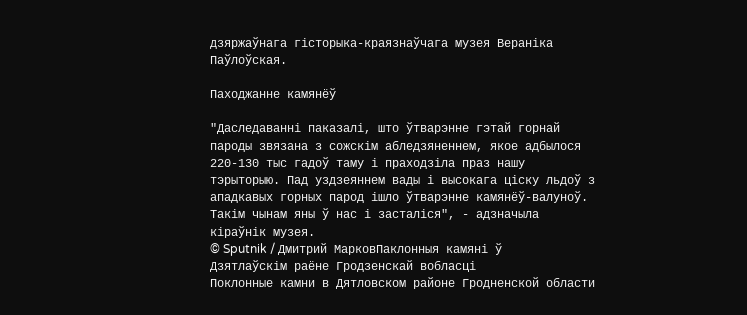дзяржаўнага гісторыка-краязнаўчага музея Вераніка Паўлоўская.

Паходжанне камянёў

"Даследаванні паказалі, што ўтварэнне гэтай горнай пароды звязана з сожскім абледзяненнем, якое адбылося 220-130 тыс гадоў таму і праходзіла праз нашу тэрыторыю. Пад уздзеяннем вады і высокага ціску льдоў з ападкавых горных парод ішло ўтварэнне камянёў-валуноў. Такім чынам яны ў нас і засталіся", - адзначыла кіраўнік музея.
© Sputnik / Дмитрий МарковПаклонныя камяні ў Дзятлаўскім раёне Гродзенскай вобласці
Поклонные камни в Дятловском районе Гродненской области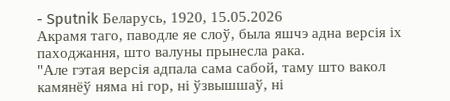- Sputnik Беларусь, 1920, 15.05.2026
Акрамя таго, паводле яе слоў, была яшчэ адна версія іх паходжання, што валуны прынесла рака.
"Але гэтая версія адпала сама сабой, таму што вакол камянёў няма ні гор, ні ўзвышшаў, ні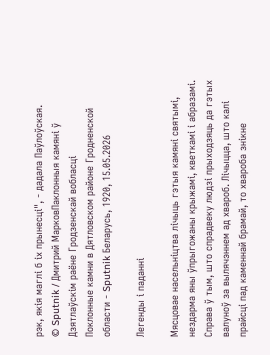рэк, якія маглі б іх прынесці", - дадала Паўлоўская.
© Sputnik / Дмитрий МарковПаклонныя камяні ў Дзятлаўскім раёне Гродзенскай вобласці
Поклонные камни в Дятловском районе Гродненской области - Sputnik Беларусь, 1920, 15.05.2026

Легенды і паданні

Мясцовае насельніцтва лічыць гэтыя камяні святымі, нездарма яны ўпрыгожаны крыжамі, кветкамі і абразамі.
Справа ў тым, што спрадвеку людзі прыходзяць да гэтых валуноў за вылячэннем ад хвароб. Лічыцца, што калі прайсці пад каменнай брамай, то хвароба знікне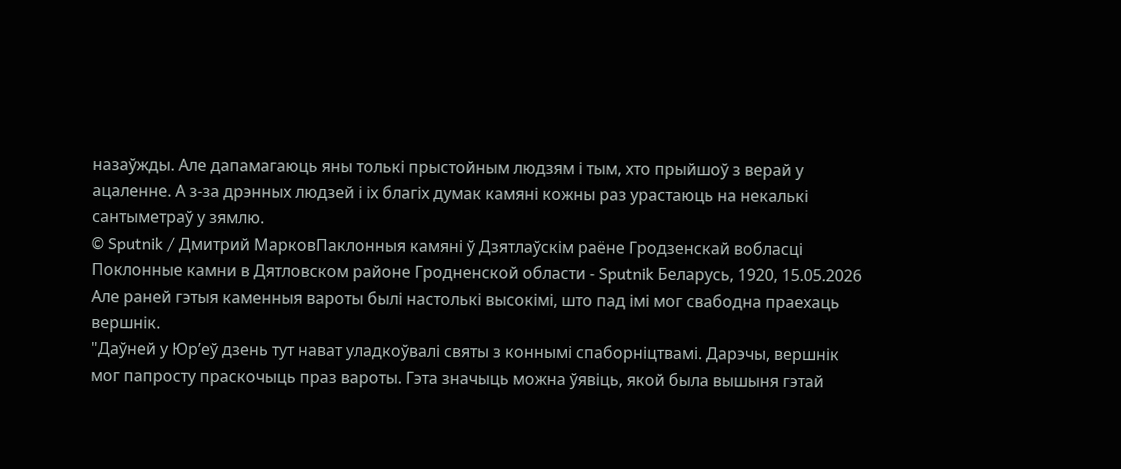назаўжды. Але дапамагаюць яны толькі прыстойным людзям і тым, хто прыйшоў з верай у ацаленне. А з-за дрэнных людзей і іх благіх думак камяні кожны раз урастаюць на некалькі сантыметраў у зямлю.
© Sputnik / Дмитрий МарковПаклонныя камяні ў Дзятлаўскім раёне Гродзенскай вобласці
Поклонные камни в Дятловском районе Гродненской области - Sputnik Беларусь, 1920, 15.05.2026
Але раней гэтыя каменныя вароты былі настолькі высокімі, што пад імі мог свабодна праехаць вершнік.
"Даўней у Юр’еў дзень тут нават уладкоўвалі святы з коннымі спаборніцтвамі. Дарэчы, вершнік мог папросту праскочыць праз вароты. Гэта значыць можна ўявіць, якой была вышыня гэтай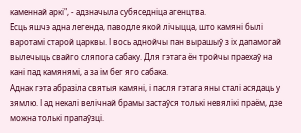каменнай аркі", - адзначыла субяседніца агенцтва.
Ёсць яшчэ адна легенда, паводле якой лічыцца, што камяні былі варотамі старой царквы. І вось аднойчы пан вырашыў з іх дапамогай вылечыць свайго сляпога сабаку. Для гэтага ён тройчы праехаў на кані пад камянямі, а за ім бег яго сабака.
Аднак гэта абразіла святыя камяні, і пасля гэтага яны сталі асядаць у зямлю. І ад некалі велічнай брамы застаўся толькі невялікі праём, дзе можна толькі прапаўзці.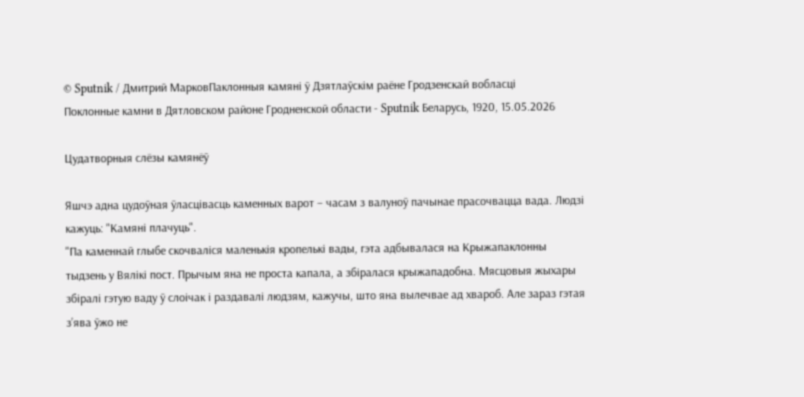© Sputnik / Дмитрий МарковПаклонныя камяні ў Дзятлаўскім раёне Гродзенскай вобласці
Поклонные камни в Дятловском районе Гродненской области - Sputnik Беларусь, 1920, 15.05.2026

Цудатворныя слёзы камянёў

Яшчэ адна цудоўная ўласцівасць каменных варот – часам з валуноў пачынае прасочвацца вада. Людзі кажуць: "Камяні плачуць".
"Па каменнай глыбе скочваліся маленькія кропелькі вады, гэта адбывалася на Крыжапаклонны тыдзень у Вялікі пост. Прычым яна не проста капала, а збіралася крыжападобна. Мясцовыя жыхары збіралі гэтую ваду ў слоічак і раздавалі людзям, кажучы, што яна вылечвае ад хвароб. Але зараз гэтая з’ява ўжо не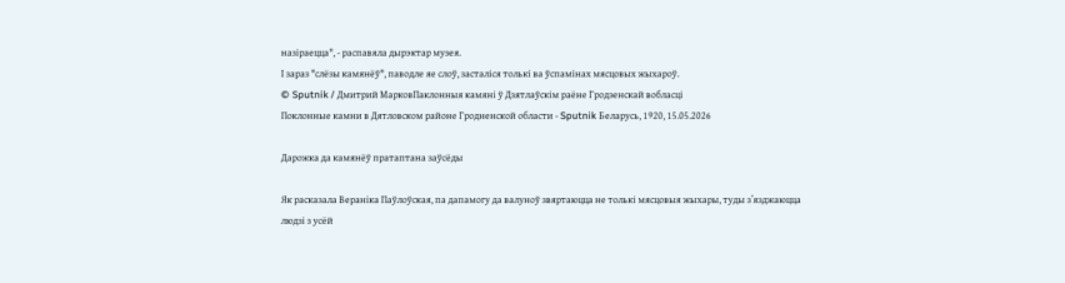назіраецца", - распавяла дырэктар музея.
І зараз "слёзы камянёў", паводле яе слоў, засталіся толькі ва ўспамінах мясцовых жыхароў.
© Sputnik / Дмитрий МарковПаклонныя камяні ў Дзятлаўскім раёне Гродзенскай вобласці
Поклонные камни в Дятловском районе Гродненской области - Sputnik Беларусь, 1920, 15.05.2026

Дарожка да камянёў пратаптана заўсёды

Як расказала Вераніка Паўлоўская, па дапамогу да валуноў звяртаюцца не толькі мясцовыя жыхары, туды з’язджаюцца людзі з усёй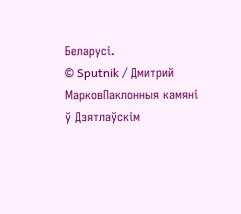Беларусі.
© Sputnik / Дмитрий МарковПаклонныя камяні ў Дзятлаўскім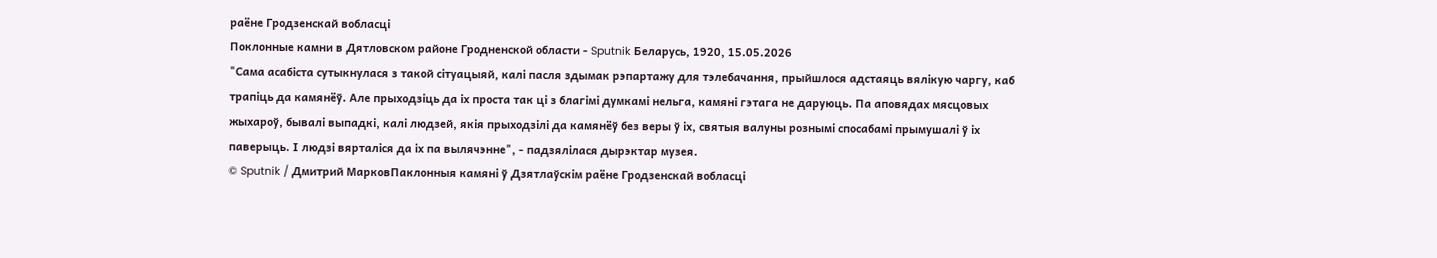раёне Гродзенскай вобласці
Поклонные камни в Дятловском районе Гродненской области - Sputnik Беларусь, 1920, 15.05.2026
"Сама асабіста сутыкнулася з такой сітуацыяй, калі пасля здымак рэпартажу для тэлебачання, прыйшлося адстаяць вялікую чаргу, каб трапіць да камянёў. Але прыходзіць да іх проста так ці з благімі думкамі нельга, камяні гэтага не даруюць. Па аповядах мясцовых жыхароў, бывалі выпадкі, калі людзей, якія прыходзілі да камянёў без веры ў іх, святыя валуны рознымі спосабамі прымушалі ў іх паверыць. І людзі вярталіся да іх па вылячэнне", - падзялілася дырэктар музея.
© Sputnik / Дмитрий МарковПаклонныя камяні ў Дзятлаўскім раёне Гродзенскай вобласці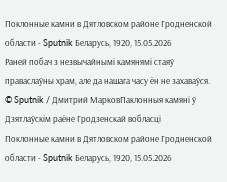Поклонные камни в Дятловском районе Гродненской области - Sputnik Беларусь, 1920, 15.05.2026
Раней побач з незвычайнымі камянямі стаяў праваслаўны храм, але да нашага часу ён не захаваўся.
© Sputnik / Дмитрий МарковПаклонныя камяні ў Дзятлаўскім раёне Гродзенскай вобласці
Поклонные камни в Дятловском районе Гродненской области - Sputnik Беларусь, 1920, 15.05.2026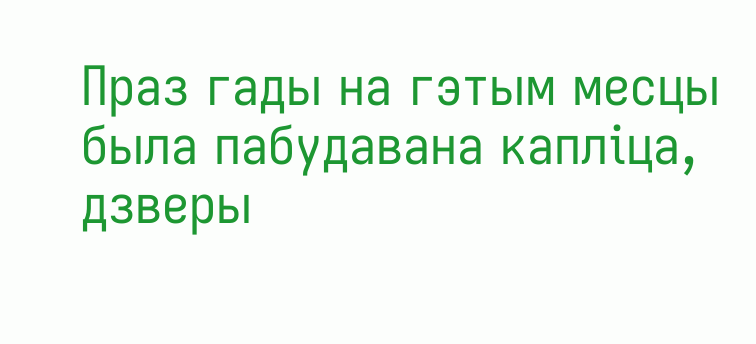Праз гады на гэтым месцы была пабудавана капліца, дзверы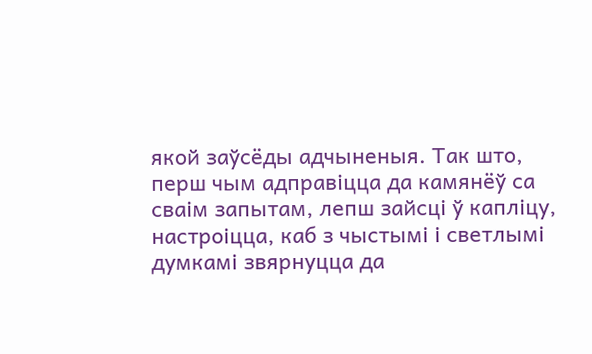якой заўсёды адчыненыя. Так што, перш чым адправіцца да камянёў са сваім запытам, лепш зайсці ў капліцу, настроіцца, каб з чыстымі і светлымі думкамі звярнуцца да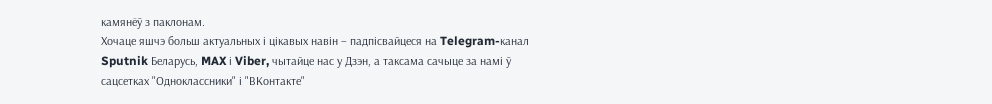камянёў з паклонам.
Хочаце яшчэ больш актуальных і цікавых навін – падпісвайцеся на Telegram-канал Sputnik Беларусь, MAX і Viber, чытайце нас у Дзэн, а таксама сачыце за намі ў сацсетках "Одноклассники" і "ВКонтакте"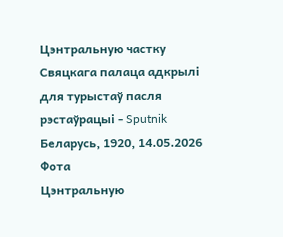Цэнтральную частку Свяцкага палаца адкрылі для турыстаў пасля рэстаўрацыі - Sputnik Беларусь, 1920, 14.05.2026
Фота
Цэнтральную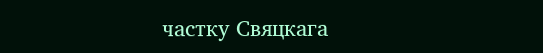частку Свяцкага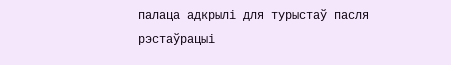палаца адкрылі для турыстаў пасля рэстаўрацыі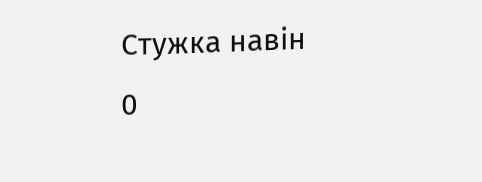Стужка навiн
0